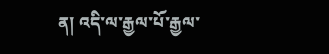ན། འདི་ལ་རྒྱལ་པོ་རྒྱལ་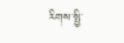རིགས་སྤྱི་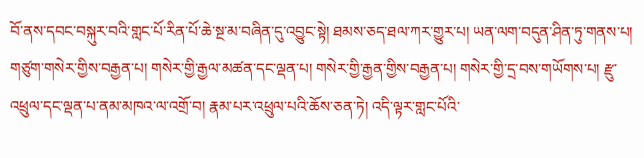བོ་ནས་དབང་བསྐུར་བའི་གླང་པོ་རིན་པོ་ཆེ་སྔ་མ་བཞིན་དུ་འབྱུང་སྟེ། ཐམས་ཅད་ཐལ་ཀར་གྱུར་པ། ཡན་ལག་བདུན་ཤིན་ཏུ་གནས་པ། གཙུག་གསེར་གྱིས་བརྒྱན་པ། གསེར་གྱི་རྒྱལ་མཚན་དང་ལྡན་པ། གསེར་གྱི་རྒྱན་གྱིས་བརྒྱན་པ། གསེར་གྱི་དྲ་བས་གཡོགས་པ། རྫུ་འཕྲུལ་དང་ལྡན་པ་ནམ་མཁའ་ལ་འགྲོ་བ། རྣམ་པར་འཕྲུལ་པའི་ཆོས་ཅན་ཏེ། འདི་ལྟར་གླང་པོའི་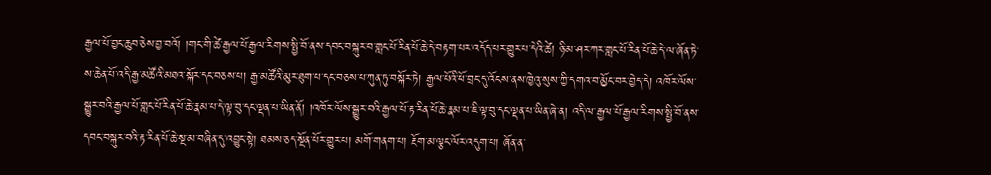རྒྱལ་པོ་བྱང་ཆུབ་ཅེས་བྱ་བའོ། །གང་གི་ཚེ་རྒྱལ་པོ་རྒྱལ་རིགས་སྤྱི་བོ་ནས་དབང་བསྐུར་བ་གླང་པོ་རིན་པོ་ཆེ་དེ་བརྟག་པར་འདོད་པར་གྱུར་པ་དེའི་ཚེ། ཉི་མ་ཤར་ཀར་གླང་པོ་རིན་པོ་ཆེ་དེ་ལ་ཞོན་ཏེ་ས་ཆེན་པོ་འདི་རྒྱ་མཚོའི་མཐའ་སྐོར་དང་བཅས་པ། རྒྱ་མཚོའི་མུར་ཐུག་པ་དང་བཅས་པ་ཀུན་ཏུ་བསྐོར་ཏེ། རྒྱལ་པོའི་ཕོ་བྲང་དུ་འོངས་ནས་ཁྱེའུ་སུས་ཀྱི་དགའ་བ་མྱོང་བར་བྱེད་དེ། འཁོར་ལོས་སྒྱུར་བའི་རྒྱལ་པོ་གླང་པོ་རིན་པོ་ཆེ་རྣམ་པ་དེ་ལྟ་བུ་དང་ལྡན་པ་ཡིན་ནོ། །འཁོར་ལོས་སྒྱུར་བའི་རྒྱལ་པོ་རྟ་རིན་པོ་ཆེ་རྣམ་པ་ཇི་ལྟ་བུ་དང་ལྡན་པ་ཡིན་ཞེ་ན། འདི་ལ་རྒྱལ་པོ་རྒྱལ་རིགས་སྤྱི་བོ་ནས་དབང་བསྐུར་བའི་རྟ་རིན་པོ་ཆེ་སྔ་མ་བཞིན་དུ་འབྱུང་སྟེ། ཐམས་ཅད་སྔོན་པོར་གྱུར་པ། མགོ་གནག་པ། རྔོག་མ་ལྕང་ལོར་འདུག་པ། ཞོན་ན་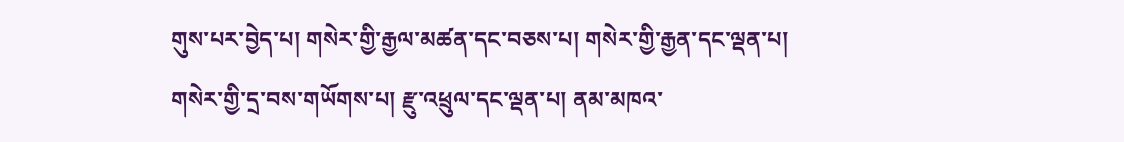གུས་པར་བྱེད་པ། གསེར་གྱི་རྒྱལ་མཚན་དང་བཅས་པ། གསེར་གྱི་རྒྱན་དང་ལྡན་པ། གསེར་གྱི་དྲ་བས་གཡོགས་པ། རྫུ་འཕྲུལ་དང་ལྡན་པ། ནམ་མཁའ་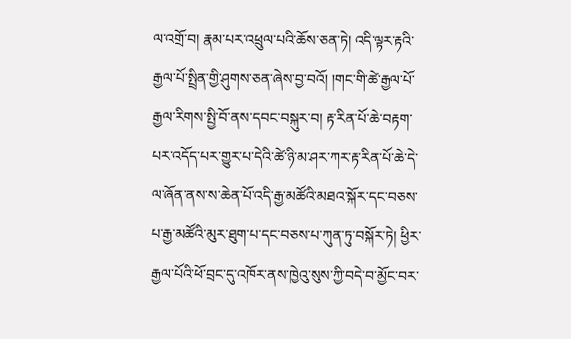ལ་འགྲོ་བ། རྣམ་པར་འཕྲུལ་པའི་ཆོས་ཅན་ཏེ། འདི་ལྟར་རྟའི་རྒྱལ་པོ་སྤྲིན་གྱི་ཤུགས་ཅན་ཞེས་བྱ་བའོ། །གང་གི་ཚེ་རྒྱལ་པོ་རྒྱལ་རིགས་སྤྱི་བོ་ནས་དབང་བསྐུར་བ། རྟ་རིན་པོ་ཆེ་བརྟག་པར་འདོད་པར་གྱུར་པ་དེའི་ཚེ་ཉི་མ་ཤར་ཀར་རྟ་རིན་པོ་ཆེ་དེ་ལ་ཞོན་ནས་ས་ཆེན་པོ་འདི་རྒྱ་མཚོའི་མཐའ་སྐོར་དང་བཅས་པ་རྒྱ་མཚོའི་མུར་ཐུག་པ་དང་བཅས་པ་ཀུན་ཏུ་བསྐོར་ཏེ། ཕྱིར་རྒྱལ་པོའི་ཕོ་བྲང་དུ་འཁོར་ནས་ཁྱེའུ་སུས་ཀྱི་བདེ་བ་མྱོང་བར་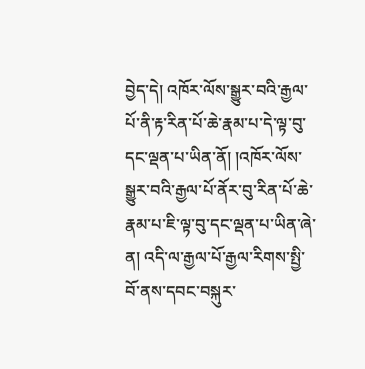བྱེད་དེ། འཁོར་ལོས་སྒྱུར་བའི་རྒྱལ་པོ་ནི་རྟ་རིན་པོ་ཆེ་རྣམ་པ་དེ་ལྟ་བུ་དང་ལྡན་པ་ཡིན་ནོ། །འཁོར་ལོས་སྒྱུར་བའི་རྒྱལ་པོ་ནོར་བུ་རིན་པོ་ཆེ་རྣམ་པ་ཇི་ལྟ་བུ་དང་ལྡན་པ་ཡིན་ཞེ་ན། འདི་ལ་རྒྱལ་པོ་རྒྱལ་རིགས་སྤྱི་བོ་ནས་དབང་བསྐུར་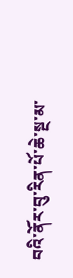བའི་ནོར་བུ་རིན་པོ་ཆེ་སྔ་མ་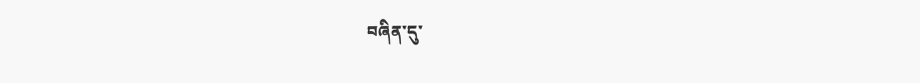བཞིན་དུ་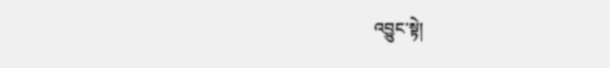འབྱུང་སྟེ།